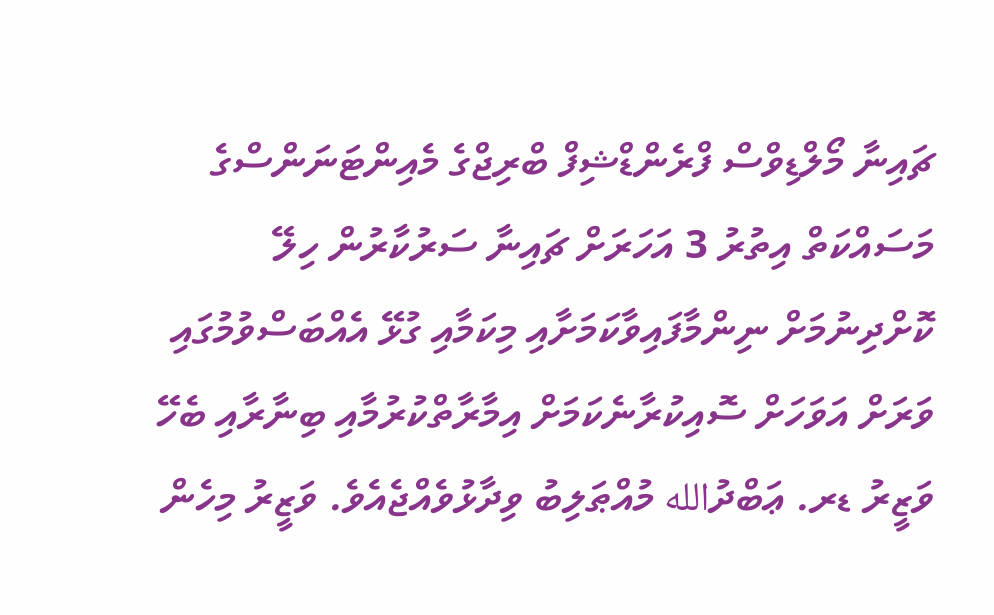ޗައިނާ މޯލްޑިވްސް ފްރެންޑްޝިފް ބްރިޖްގެ މެއިންޓަނަންސްގެ މަސައްކަތް އިތުރު 3 އަހަރަށް ޗައިނާ ސަރުކާރުން ހިލޭ ކޮށްދިނުމަށް ނިންމާފައިވާކަމަށާއި މިކަމާއި ގުޅޭ އެއްބަސްވުމުގައި ވަރަށް އަވަހަށް ސޮއިކުރާނެކަމަށް އިމާރާތްކުރުމާއި ބިނާރާއި ބެހޭ ވަޒީރު ޑރ. ޢަބްދުالله މުއްޠަލިބު ވިދާޅުވެއްޖެއެވެ. ވަޒީރު މިހެން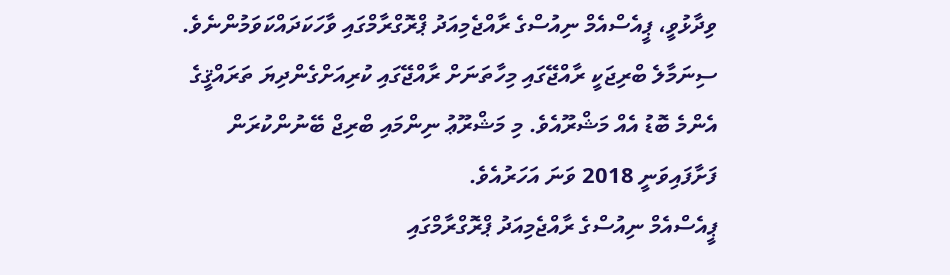ވިދާޅުވީ، ޕީއެސްއެމް ނިއުސްގެ ރާއްޖެމިއަދު ޕްރޮގްރާމްގައި ވާހަކަދައްކަވަމުންނެވެ.
ސިނަމާލެ ބްރިޖަކީ ރާއްޖޭގައި މިހާތަނަށް ރާއްޖޭގައި ކުރިއަށްގެންދިޔަ ތަރައްޤީގެ އެންމެ ބޮޑު އެއް މަޝްރޫއެވެ. މި މަޝްރޫޢު ނިންމައި ބްރިޖް ބޭނުންކުރަން ފަށާފައިވަނީ 2018 ވަނަ އަހަރުއެވެ.
ޕީއެސްއެމް ނިއުސްގެ ރާއްޖެމިއަދު ޕްރޮގްރާމްގައި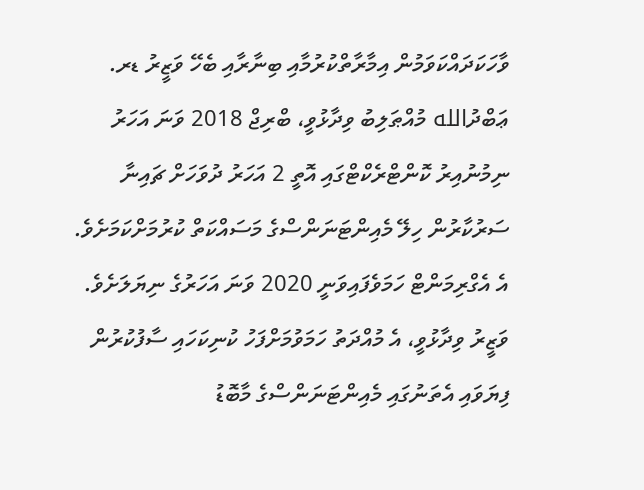ވާހަކަދައްކަވަމުން އިމާރާތްކުރުމާއި ބިނާރާއި ބެހޭ ވަޒީރު ޑރ. ޢަބްދުالله މުއްޠަލިބު ވިދާޅުވީ، ބްރިޖް 2018 ވަނަ އަހަރު ނިމުނުއިރު ކޮންޓްރެކްޓްގައި އޮތީ 2 އަހަރު ދުވަހަށް ޗައިނާ ސަރުކާރުން ހިލޭ މެއިންޓަނަންސްގެ މަސައްކަތް ކުރުމަށްކަމަށެވެ.
އެ އެގްރިމަންޓް ހަމަވެފައިވަނީ 2020 ވަނަ އަހަރުގެ ނިޔަލަށެވެ. ވަޒީރު ވިދާޅުވީ، އެ މުއްދަތު ހަމަވުމަށްފަހު ކުނިކަހައި ސާފުކުރުން ފިޔަވައި އެތަނުގައި މެއިންޓަނަންސްގެ މާބޮޑު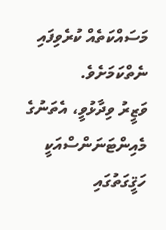މަސައްކަތެއް ކުރެވިފައި ނެތްކަމަށެވެ.
ވަޒީރު ވިދާޅުވީ، އެތަނުގެ މެއިންޓަނަންސްއަކީ ހަޤީގަތުގައި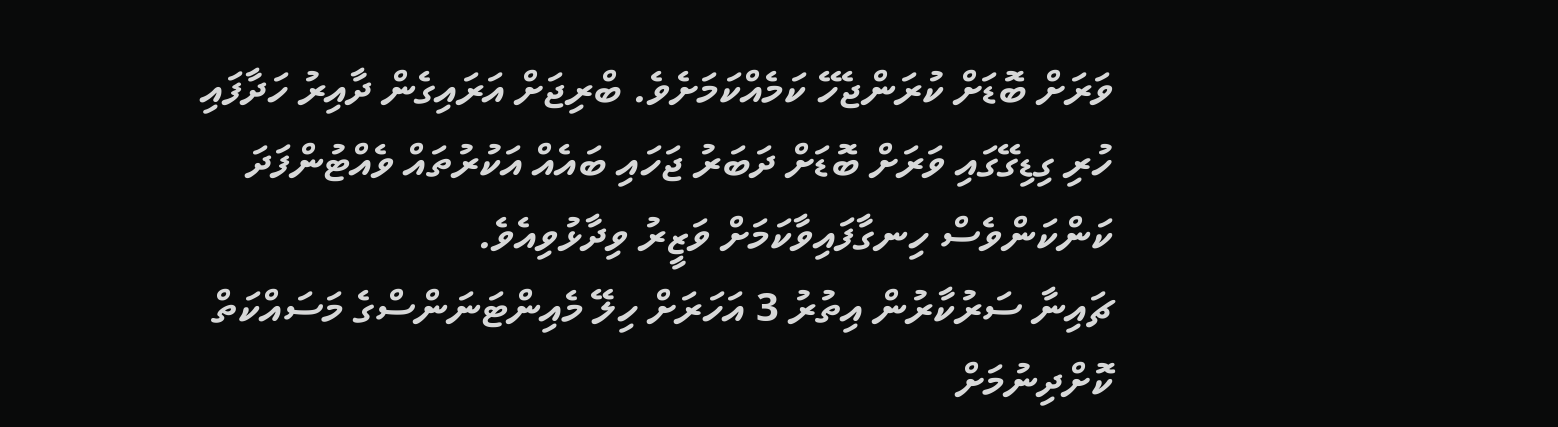ވަރަށް ބޮޑަށް ކުރަންޖެހޭ ކަމެއްކަމަށެވެ. ބްރިޖަށް އަރައިގެން ދާއިރު ހަދާފައި ހުރި ގިޑިގޭގައި ވަރަށް ބޮޑަށް ދަބަރު ޖަހައި ބައެއް އަކުރުތައް ވެއްޓުންފަދަ ކަންކަންވެސް ހިނގާފައިވާކަމަށް ވަޒީރު ވިދާޅުވިއެވެ.
ޗައިނާ ސަރުކާރުން އިތުރު 3 އަހަރަށް ހިލޭ މެއިންޓަނަންސްގެ މަސައްކަތް ކޮށްދިނުމަށް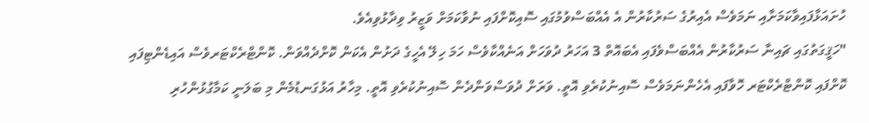ހުށައަޅާފައިވާކަމަށާއި ނަމަވެސް އެއިރުގެ ސަރުކާރުން އެ އެއްބަސްވުމުގައި ސޮއިކޮށްފައި ނުވާކަމަށް ވަޒީރު ވިދާޅުވިއެވެ.
"ހަޤީގަތުގައި ޗައިނާ ސަރުކާރުން އެއްބަސްވެފައި އެބައޮތް 3 އަހަރު ދުވަހަށް އަނެއްކާވެސް ހަމަ ހިލޭ އެހީގެ ދަށުން އެކަން ކޮށްދެއްވަން. ކޮންޓްރެކްޓަރވެސް އައިޑެންޓިފައި ކޮށްފައި ކޮންޓްރެކްޓަރ ހޮވާފައި އެހެންނަމަވެސް ސޮއިނުކުރެވި އޮތީ. ވަރަށް ދުވަސްވަންދެން ސޮއިނުކުރެވި އޮތީ. މިހާރު އަޅުގަނޑުމެން މި ބަލަނީ ކަމާގުޅުންހުރި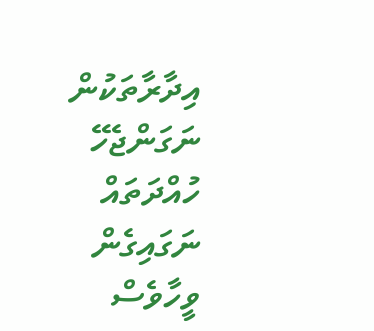އިދާރާތަކުން ނަގަންޖެހޭ ހުއްދަތައް ނަގައިގެން ވީހާވެސް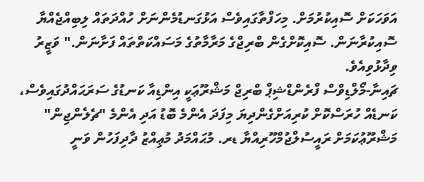އަވަހަކަށް ސޮއިކުރުމަށް. މިހަފްތާގައިވެސް އަޅުގަނޑުމެންނަށް ހުއްދަތައް ލިބިއްޖެއްޔާ ސޮއިކުރާނަން. ސޮއިކޮށްގެން ބްރިޖްގެ މަރާމާތުގެ މަސައްކަތްތައް ފަށާނަން." ވަޒީރު ވިދާޅުވިއެވެ.
ޗައިނާ-މޯލްޑިވްސް ފްރެންޑްޝިޕް ބްރިޖް މަޝްރޫޢަކީ އިންޑިއާ ކަނޑުގެ ސަރަޙައްދުގައިވެސް، ކަނޑެއް ހުރަސްކޮށް ކުރިއަށްގެންދިޔަ މިފަދަ އެންމެ ބޮޑު އަދި އެންމެ "ޗެލެންޖިން" މަޝްރޫޢުކަމަށް ރައީސުލްޖުމްހޫރިއްޔާ ޑރ. މުޙައްމަދު މުޢިއްޒު ދާދިފަހުން ވަނީ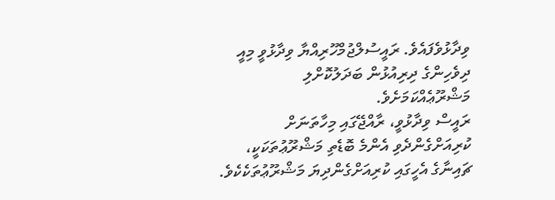ވިދާޅުވެފައެވެ. ރައީސުލްޖުމްހޫރިއްޔާ ވިދާޅުވީ މިއީ ދިވެހިންގެ ދިރިއުޅުން ބަދަލުކޮށްލި މަޝްރޫޢެއްކަމަށެވެ.
ރައީސް ވިދާޅުވީ، ރާއްޖޭގައި މިހާތަނަށް ކުރިއަށްގެންދެވި އެންމެ ބޮޑެތި މަޝްރޫޢުތަކަކީ، ޗައިނާގެ އެހީގައި ކުރިއަށްގެންދިޔަ މަޝްރޫޢުތަކެކެވެ.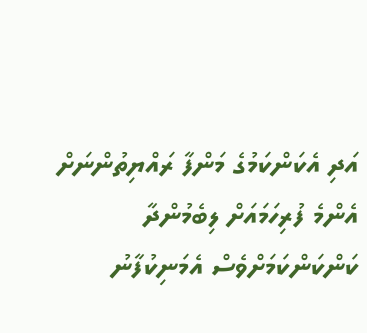އަދި އެކަންކަމުގެ މަންފާ ރައްޔިތުންނަށް އެންމެ ފުރިހަމައަށް ލިބެމުންދާ ކަންކަންކަމަށްވެސް އެމަނިކުފާނު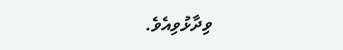ވިދާޅުވިއެވެ.